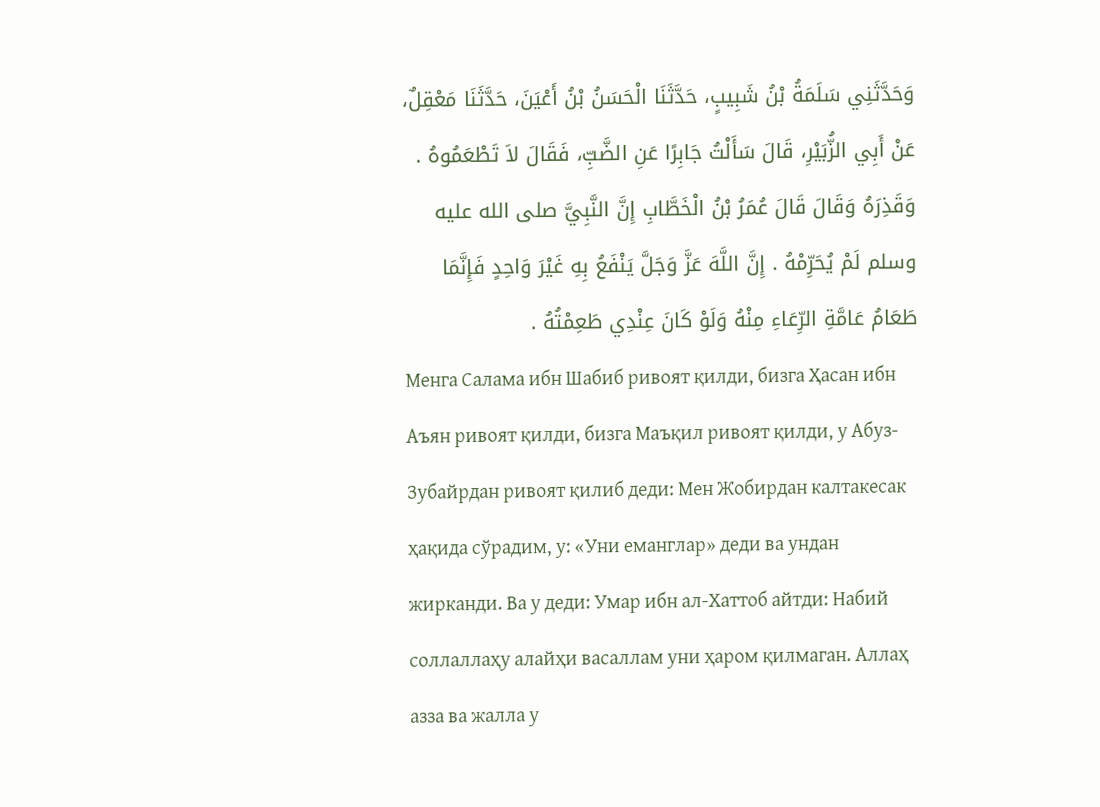وَحَدَّثَنِي سَلَمَةُ بْنُ شَبِيبٍ، حَدَّثَنَا الْحَسَنُ بْنُ أَعْيَنَ، حَدَّثَنَا مَعْقِلٌ، عَنْ أَبِي الزُّبَيْرِ، قَالَ سَأَلْتُ جَابِرًا عَنِ الضَّبِّ، فَقَالَ لاَ تَطْعَمُوهُ . وَقَذِرَهُ وَقَالَ قَالَ عُمَرُ بْنُ الْخَطَّابِ إِنَّ النَّبِيَّ صلى الله عليه وسلم لَمْ يُحَرِّمْهُ . إِنَّ اللَّهَ عَزَّ وَجَلَّ يَنْفَعُ بِهِ غَيْرَ وَاحِدٍ فَإِنَّمَا طَعَامُ عَامَّةِ الرِّعَاءِ مِنْهُ وَلَوْ كَانَ عِنْدِي طَعِمْتُهُ .
Менга Салама ибн Шабиб ривоят қилди, бизга Ҳасан ибн Аъян ривоят қилди, бизга Маъқил ривоят қилди, у Абуз-Зубайрдан ривоят қилиб деди: Мен Жобирдан калтакесак ҳақида сўрадим, у: «Уни еманглар» деди ва ундан жирканди. Ва у деди: Умар ибн ал-Хаттоб айтди: Набий соллаллаҳу алайҳи васаллам уни ҳаром қилмаган. Аллаҳ азза ва жалла у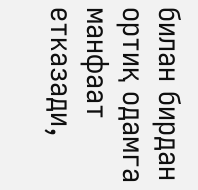билан бирдан ортиқ одамга манфаат етказади,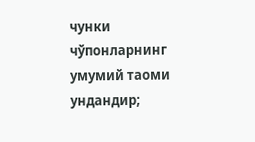чунки чўпонларнинг умумий таоми ундандир;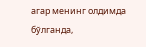агар менинг олдимда бўлганда,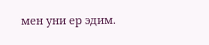мен уни ер эдим.